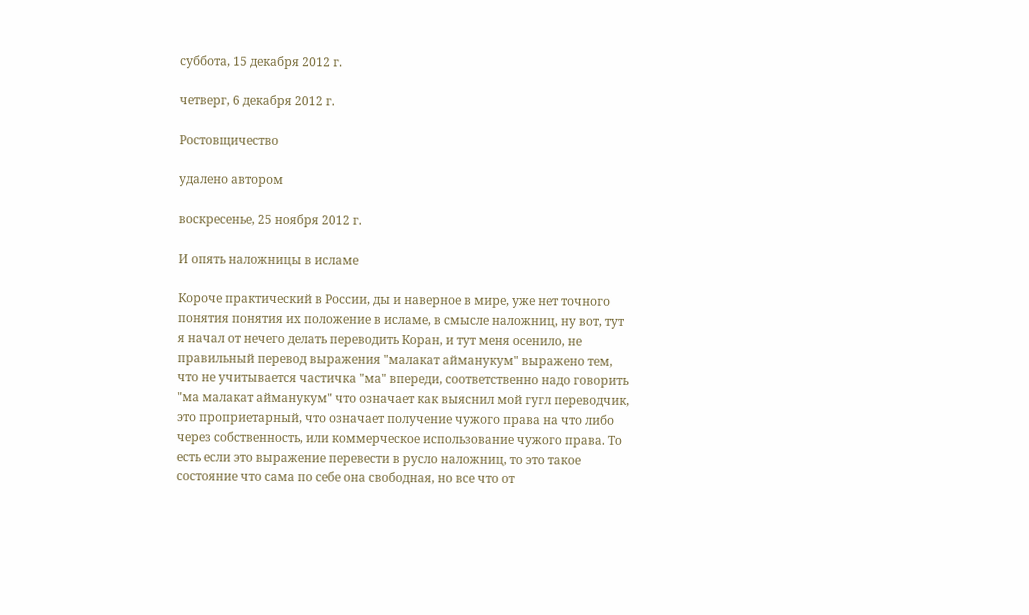суббота, 15 декабря 2012 г.

четверг, 6 декабря 2012 г.

Ростовщичество

удалено автором

воскресенье, 25 ноября 2012 г.

И опять наложницы в исламе

Короче практический в России, ды и наверное в мире, уже нет точного понятия понятия их положение в исламе, в смысле наложниц, ну вот, тут я начал от нечего делать переводить Коран, и тут меня осенило, не правильный перевод выражения "малакат айманукум" выражено тем, что не учитывается частичка "ма" впереди, соответственно надо говорить "ма малакат айманукум" что означает как выяснил мой гугл переводчик, это проприетарный, что означает получение чужого права на что либо через собственность, или коммерческое использование чужого права. То есть если это выражение перевести в русло наложниц, то это такое состояние что сама по себе она свободная, но все что от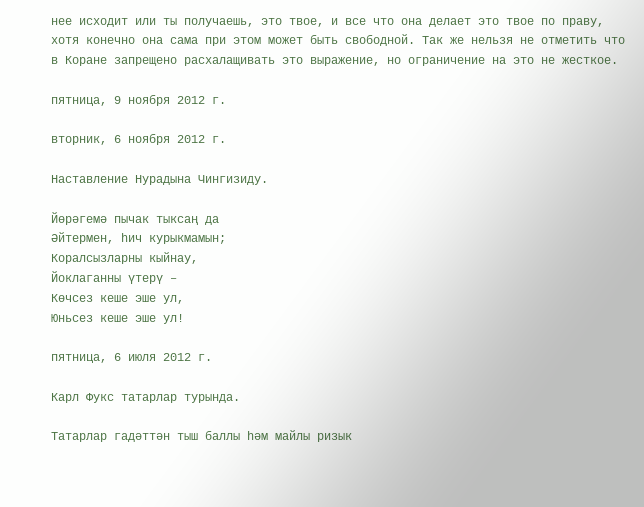нее исходит или ты получаешь, это твое, и все что она делает это твое по праву, хотя конечно она сама при этом может быть свободной. Так же нельзя не отметить что в Коране запрещено расхалащивать это выражение, но ограничение на это не жесткое.

пятница, 9 ноября 2012 г.

вторник, 6 ноября 2012 г.

Наставление Нурадына Чингизиду.

Йөрәгемә пычак тыксаң да
Әйтермен, һич курыкмамын;
Коралсызларны кыйнау,
Йоклаганны үтерү –
Көчсез кеше эше ул,
Юньсез кеше эше ул!

пятница, 6 июля 2012 г.

Карл Фукс татарлар турында.

Татарлар гадәттән тыш баллы һәм майлы ризык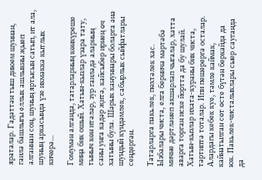яраталар. Гадәттән тыш диюем шуннан, гаилә башлыгы еллык ашлыкны җыеп алганнан соң, шуның яртысын сатып, ит ала, шуның аркасында үзе икмәккә кытлык кичерә...

Гомумән алганда, татарларның көнкүреше миңа бик ошый. Хатын-кызлар үзара тату, тыныч көн итәләр, зур гаиләдә аларның саны унга кадәр җитә, кайсыбер ирнең өч хатыны була. Шәрык кануннары боларга әнә шундый күндәмлек, сабырлык сыйфатлары сеңдергән.

Татарларга пакьлек, пөхтәлек хас. Ызбалары чиста, елга берничә мәртәбә мичне дәртләнеп акшарлап чыгалар, хәтта аварга торган иске йортта да бу шулай. Хатын-кызлар ихата-кураны бик чиста, тәртиптә тоталар. Ипи пешерергә осталар. Алардагы кебек куе, тәмле каймак, кайнатылган сөт өсте бүтән беркайда да юк. Пакьлек-чисталыклары сыер сауганда да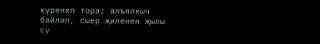күренеп тора; алъяпкыч бәйләп, сыер җиленен җылы су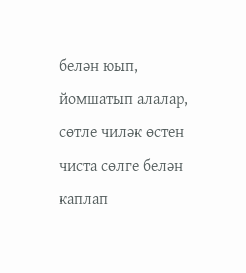белән юып, йомшатып алалар, сөтле чиләк өстен чиста сөлге белән каплап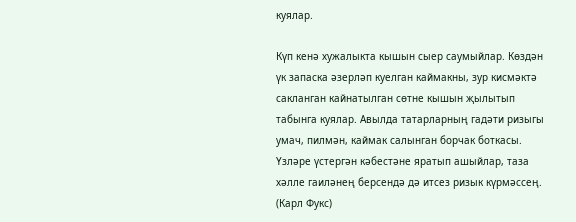куялар.

Күп кенә хужалыкта кышын сыер саумыйлар. Көздән үк запаска әзерләп куелган каймакны, зур кисмәктә сакланган кайнатылган сөтне кышын җылытып табынга куялар. Авылда татарларның гадәти ризыгы умач, пилмән, каймак салынган борчак боткасы. Үзләре үстергән кәбестәне яратып ашыйлар, таза хәлле гаиләнең берсендә дә итсез ризык күрмәссең.
(Карл Фукс)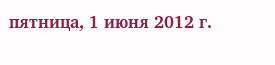пятница, 1 июня 2012 г.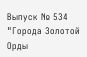Выпуск № 534 "Города Золотой Орды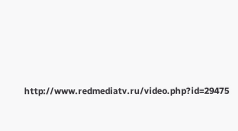http://www.redmediatv.ru/video.php?id=29475